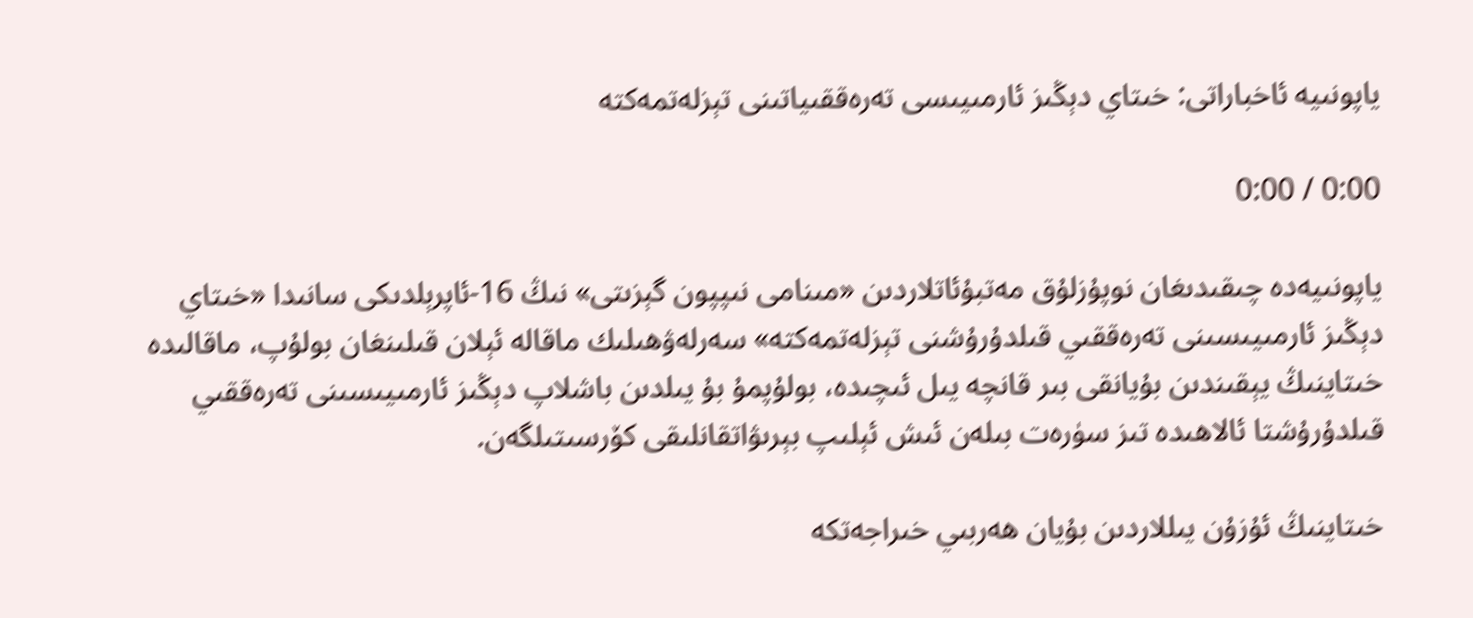ياپونىيە ئاخباراتى: خىتاي دېڭىز ئارمىيىسى تەرەققىياتىنى تېزلەتمەكتە

0:00 / 0:00

ياپونىيەدە چىقىدىغان نوپۇزلۇق مەتبۇئاتلاردىن «مىنامى نىپپون گېزىتى» نىڭ 16-ئاپرېلدىكى سانىدا «خىتاي دېڭىز ئارمىيىسىنى تەرەققىي قىلدۇرۇشنى تېزلەتمەكتە» سەرلەۋھىلىك ماقالە ئېلان قىلىنغان بولۇپ، ماقالىدە خىتاينىڭ يېقىندىن بۇيانقى بىر قانچە يىل ئىچىدە، بولۇپمۇ بۇ يىلدىن باشلاپ دېڭىز ئارمىيىسىنى تەرەققىي قىلدۇرۇشتا ئالاھىدە تىز سۈرەت بىلەن ئىش ئېلىپ بېرىۋاتقانلىقى كۆرسىتىلگەن.

خىتاينىڭ ئۇزۇن يىللاردىن بۇيان ھەربىي خىراجەتكە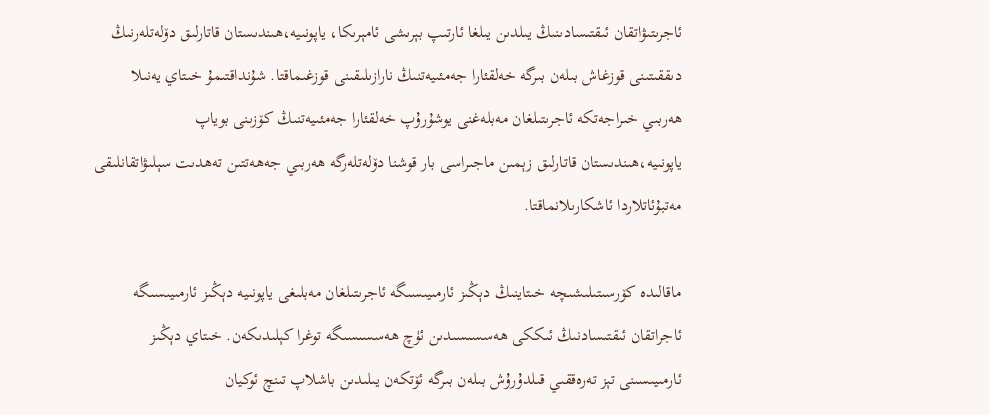ئاجرىتىۋاتقان ئىقتىسادىنىڭ يىلدىن يىلغا ئارتىپ بېرىشى ئامېرىكا، ياپونىيە،ھىندىستان قاتارلىق دۆلەتلەرنىڭ دىققىتىنى قوزغاش بىلەن بىرگە خەلقئارا جەمئىيەتنىڭ نارازىلىقىنى قوزغىماقتا. شۇنداقتىمۇ خىتاي يەنىلا ھەربىي خىراجەتكە ئاجرىتىلغان مەبلەغنى يوشۇرۇپ خەلقئارا جەمئىيەتنىڭ كۆزىنى بوياپ ياپونىيە،ھىندىستان قاتارلىق زېمىن ماجىراسى بار قوشنا دۆلەتلەرگە ھەربىي جەھەتتىن تەھدىت سېلىۋاتقانلىقى مەتبۇئاتلاردا ئاشكارىلانماقتا.

ماقالىدە كۆرسىتىلىشىچە خىتاينىڭ دېڭىز ئارمىيىسىگە ئاجرىتىلغان مەبلىغى ياپونىيە دېڭىز ئارمىيىسىگە ئاجراتقان ئىقتىسادنىڭ ئىككى ھەسسىسىدىن ئۈچ ھەسسىسىگە توغرا كېلىدىكەن. خىتاي دېڭىز ئارمىيىسىنى تېز تەرەققىي قىلدۇرۇش بىلەن بىرگە ئۆتكەن يىلىدىن باشلاپ تىنچ ئوكيان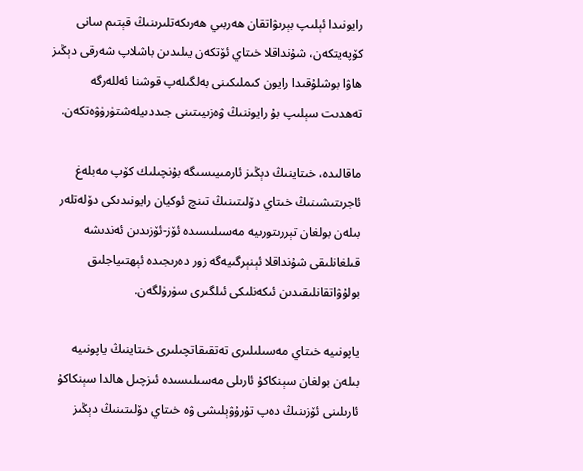رايونىدا ئېلىپ بېرىۋاتقان ھەربىي ھەرىكەتلىرىنىڭ قېتىم سانى كۆپەيتكەن، شۇنداقلا خىتاي ئۆتكەن يىلىدىن باشلاپ شەرقى دېڭىز ھاۋا بوشلۇقىدا رايون كىملىكىنى بەلگىلەپ قوشنا ئەللەرگە تەھدىت سېلىپ بۇ رايوننىڭ ۋەزىيىتىنى جىددىيلەشتۈرۈۋەتكەن.

ماقالىدە، خىتاينىڭ دېڭىز ئارمىيىسىگە بۇنچىلىك كۆپ مەبلەغ ئاجرىتىشىنىڭ خىتاي دۆلىتىنىڭ تىنچ ئوكيان رايونىدىكى دۆلەتلەر بىلەن بولغان تېررىتورىيە مەسىلىسىدە ئۆز-ئۆزىدىن ئەندىشە قىلغانلىقى شۇنداقلا ئېنېرگىيەگە زور دەرىجىدە ئېھتىياجلىق بولۇۋاتقانلىقىدىن ئىكەنلىكى ئىلگىرى سۈرۈلگەن.

ياپونىيە خىتاي مەسىلىلىرى تەتقىقاتچىلىرى خىتاينىڭ ياپونىيە بىلەن بولغان سېنكاكۇ ئارىلى مەسىلىسىدە ئىزچىل ھالدا سېنكاكۇ ئارىلىنى ئۆزىنىڭ دەپ تۇرۇۋېلىشى ۋە خىتاي دۆلىتىنىڭ دېڭىز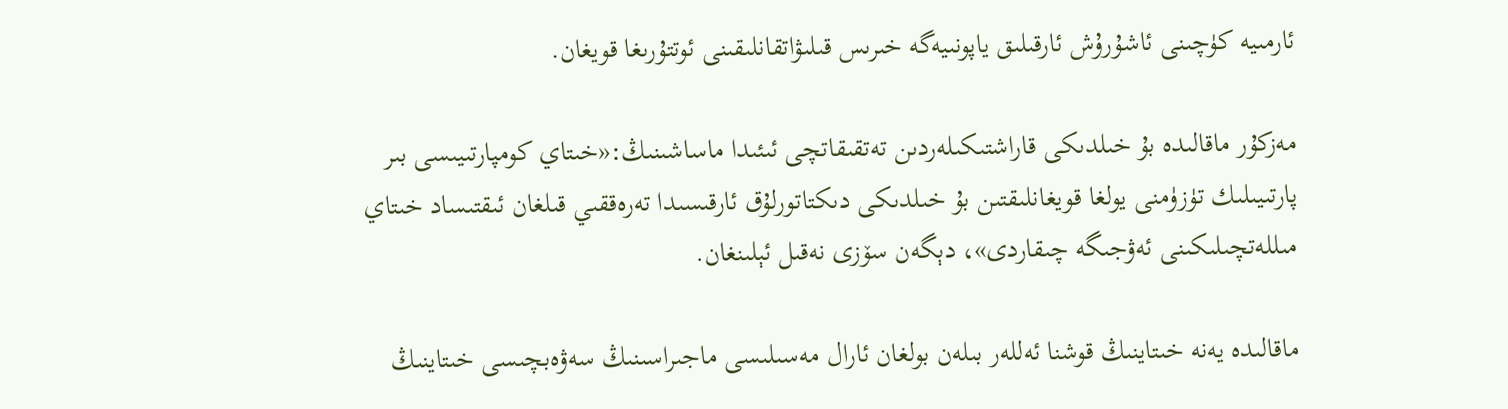ئارمىيە كۈچىنى ئاشۇرۇش ئارقىلىق ياپونىيەگە خىرىس قىلىۋاتقانلىقىنى ئوتتۇرىغا قويغان.

مەزكۇر ماقالىدە بۇ خىلدىكى قاراشتىكىلەردىن تەتقىقاتچى ئىئىدا ماساشىنىڭ:«خىتاي كومپارتىيىسى بىر پارتىيىلىك تۈزۈمنى يولغا قويغانلىقتىن بۇ خىلدىكى دىكتاتورلۇق ئارقىسىدا تەرەققىي قىلغان ئىقتىساد خىتاي مىللەتچىلىكىنى ئەۋجىگە چىقاردى»، دېگەن سۆزى نەقىل ئېلىنغان.

ماقالىدە يەنە خىتاينىڭ قوشنا ئەللەر بىلەن بولغان ئارال مەسىلىسى ماجىراسىنىڭ سەۋەبچىسى خىتاينىڭ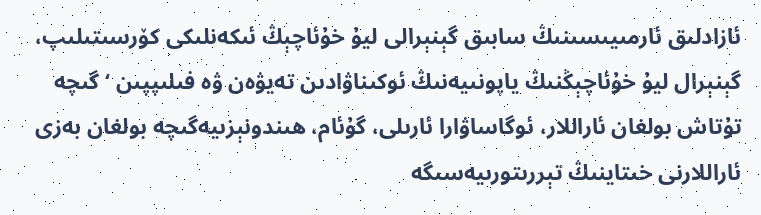ئازادلىق ئارمىيىسىنىڭ سابىق گېنېرالى ليۇ خۇئاچېڭ ئىكەنلىكى كۆرسىتىلىپ، گېنېرال ليۇ خۇئاچېڭنىڭ ياپونىيەنىڭ ئوكىناۋادىن تەيۋەن ۋە فىلىپپىن ‘گىچە تۇتاش بولغان ئاراللار، ئوگاساۋارا ئارىلى، گۇئام، ھىندونېزىيەگىچە بولغان بەزى ئاراللارنى خىتاينىڭ تېررىتورىيەسىگە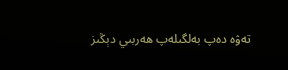تەۋە دەپ بەلگىلەپ ھەربىي دېڭىز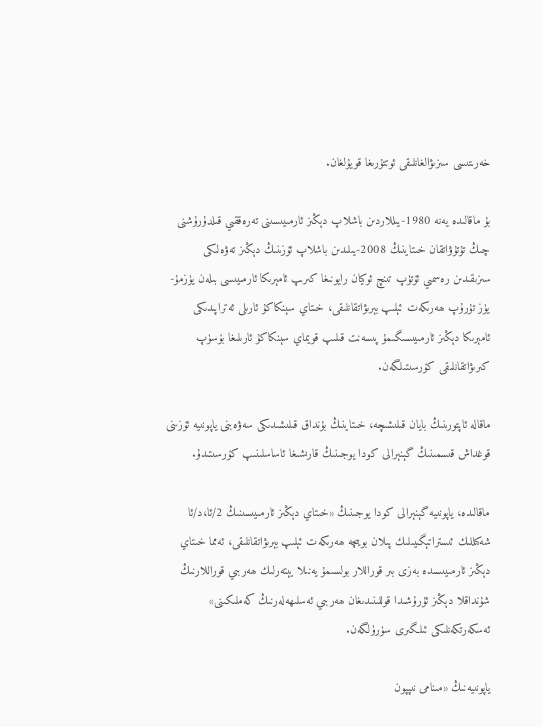خەرىتىسى سىزىۋالغانلىقى ئوتتۇرىغا قويۇلغان.

بۇ ماقالىدە يەنە 1980-يىللاردىن باشلاپ دېڭىز ئارمىيىسىنى تەرەققىي قىلدۇرۇشنى چىڭ تۇتۇۋاتقان خىتاينىڭ 2008-يىلىدىن باشلاپ ئۆزىنىڭ دېڭىز تەۋەلىكى سىزىقىدىن رەسمىي ئۆتۈپ تىنچ ئوكيان رايونىغا كىرىپ ئامېرىكا ئارمىيىسى بىلەن يۈزمۇ-يۈز تۇرۇپ ھەرىكەت ئېلىپ بېرىۋاتقانلىقى، خىتاي سېنكاكۇ ئارىلى ئەتراپىدىكى ئامېرىكا دېڭىز ئارمىيىسىگىمۇ پىسەنت قىلىپ قويماي سېنكاكۇ ئارىلىغا بۆسۈپ كىرىۋاتقانلىقى كۆرسىتىلگەن.

ماقالە ئاپتورىنىڭ بايان قىلىشىچە، خىتاينىڭ بۇنداق قىلىشىدىكى سەۋەبنى ياپونىيە ئۆزىنى قوغداش قىسمىنىڭ گېنېرالى كودا يوجىنىڭ قارىشىغا ئاساسلىنىپ كۆرسىتىدۇ.

ماقالىدە، ياپونىيە گېنېرالى كودا يوجىنىڭ «خىتاي دېڭىز ئارمىيىسىنىڭ 2/ئا،د/ئا شەكىللىك ئىستراتېگىيىلىك پىلان بويىچە ھەرىكەت ئېلىپ بېرىۋاتقانلىقى، ئەمما خىتاي دېڭىز ئارمىيىسىدە بەزى بىر قوراللار بولسىمۇ يەنىلا يېتەرلىك ھەربىي قوراللارنىڭ شۇنداقلا دېڭىز ئۇرۇشىدا قوللىنىدىغان ھەربىي ئەسلىھەلەرنىڭ كەملىكىنى» ئەسكەرتكەنلىكى ئىلگىرى سۈرۈلگەن.

ياپونىيەنىڭ «مىنامى نىپپون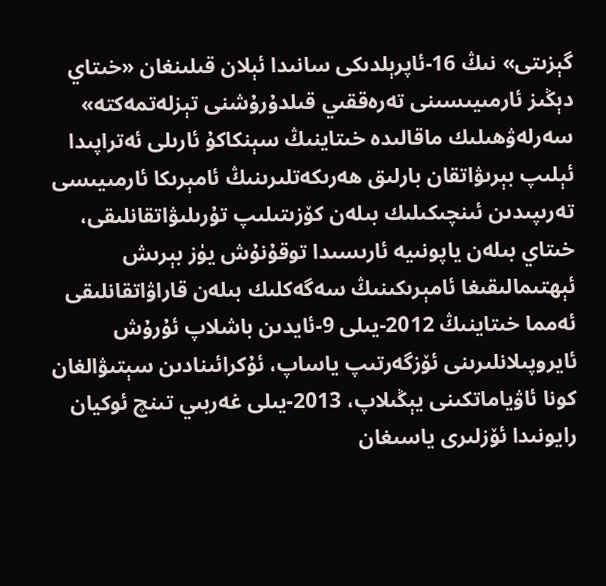گېزىتى» نىڭ 16-ئاپرېلدىكى سانىدا ئېلان قىلىنغان «خىتاي دېڭىز ئارمىيىسىنى تەرەققىي قىلدۇرۇشنى تېزلەتمەكتە» سەرلەۋھىلىك ماقالىدە خىتاينىڭ سېنكاكۇ ئارىلى ئەتراپىدا ئېلىپ بېرىۋاتقان بارلىق ھەرىكەتلىرىنىڭ ئامېرىكا ئارمىيىسى تەرىپىدىن ئىنچىكىلىك بىلەن كۆزىتىلىپ تۇرىلىۋاتقانلىقى، خىتاي بىلەن ياپونىيە ئارىسىدا توقۇنۇش يۈز بېرىش ئېھتىمالىقىغا ئامېرىكىنىڭ سەگەكلىك بىلەن قاراۋاتقانلىقى ئەمما خىتاينىڭ 2012-يىلى 9-ئايدىن باشلاپ ئۇرۇش ئايروپىلانلىرىنى ئۆزگەرتىپ ياساپ، ئۇكرائىنادىن سېتىۋالغان كونا ئاۋياماتكىنى يېڭىلاپ، 2013-يىلى غەربىي تىنچ ئوكيان رايونىدا ئۆزلىرى ياسىغان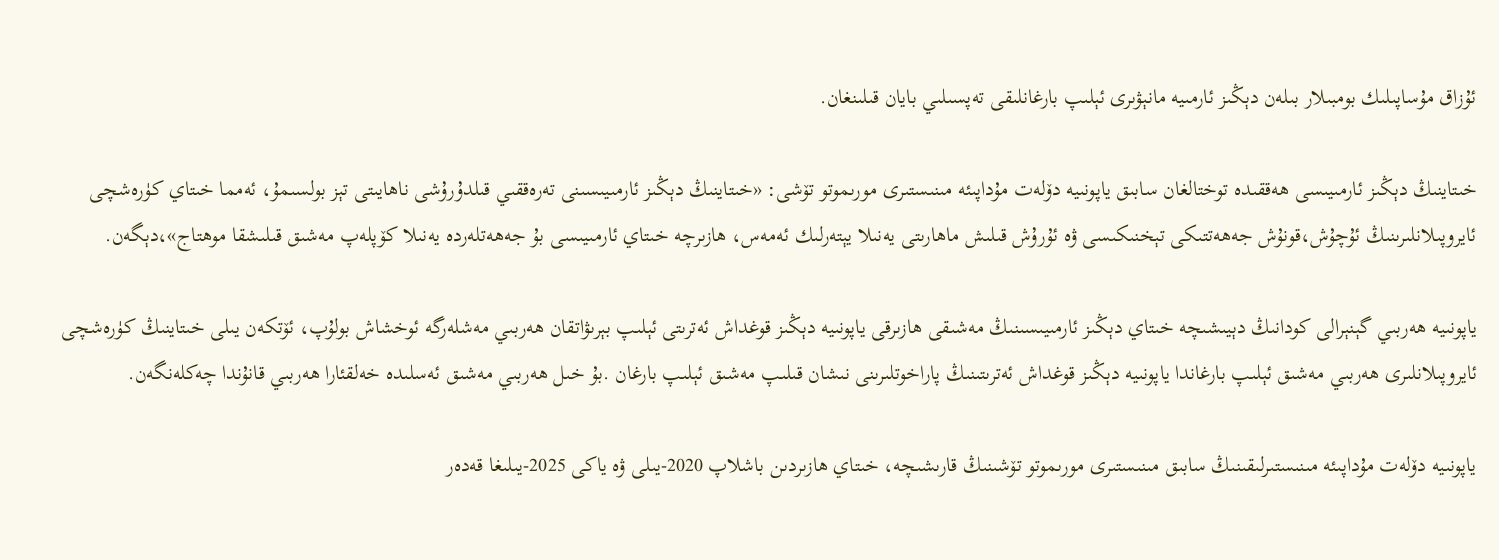ئۇزاق مۇساپىلىك بومبىلار بىلەن دېڭىز ئارمىيە مانېۋىرى ئېلىپ بارغانلىقى تەپسىلىي بايان قىلىنغان.

خىتاينىڭ دېڭىز ئارمىيىسى ھەققىدە توختالغان سابىق ياپونىيە دۆلەت مۇداپىئە مىنىستىرى مورىموتو تۆشى: «خىتاينىڭ دېڭىز ئارمىيىسىنى تەرەققىي قىلدۇرۇشى ناھايىتى تېز بولسىمۇ، ئەمما خىتاي كۈرەشچى ئايروپىلانلىرىنىڭ ئۇچۇش،قونۇش جەھەتتىكى تېخنىكىسى ۋە ئۇرۇش قىلىش ماھارىتى يەنىلا يېتەرلىك ئەمەس، ھازىرچە خىتاي ئارمىيىسى بۇ جەھەتلەردە يەنىلا كۆپلەپ مەشىق قىلىشقا موھتاج»،دېگەن.

ياپونىيە ھەربىي گېنېرالى كودانىڭ دېيىشىچە خىتاي دېڭىز ئارمىيىسىنىڭ مەشىقى ھازىرقى ياپونىيە دېڭىز قوغداش ئەترىتى ئېلىپ بېرىۋاتقان ھەربىي مەشلەرگە ئوخشاش بولۇپ، ئۆتكەن يىلى خىتاينىڭ كۈرەشچى ئايروپىلانلىرى ھەربىي مەشىق ئېلىپ بارغاندا ياپونىيە دېڭىز قوغداش ئەترىتىنىڭ پاراخوتلىرىنى نىشان قىلىپ مەشىق ئېلىپ بارغان .بۇ خىل ھەربىي مەشىق ئەسلىدە خەلقئارا ھەربىي قانۇندا چەكلەنگەن.

ياپونىيە دۆلەت مۇداپىئە مىنىستىرلىقىنىڭ سابىق مىنىستىرى مورىموتو تۆشىنىڭ قارىشىچە، خىتاي ھازىردىن باشلاپ 2020-يىلى ۋە ياكى 2025-يىلىغا قەدەر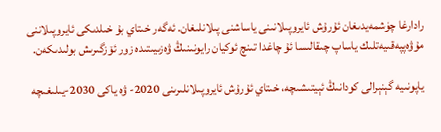رادارغا چۈشمەيدىغان ئۇرۇش ئايروپىلانىنى ياساشنى پىلانلىغان. ئەگەر خىتاي بۇ خىلدىكى ئايروپىلاننى مۇۋەپپەقىيەتلىك ياساپ چىقالىسا ئۇ چاغدا تىنچ ئوكيان رايونىنىڭ ۋەزىيىتىدە زور ئۆزگىرىش بولىدىكەن.

ياپونىيە گېنېرالى كودانىڭ ئېيتىشىچە، خىتاي ئۇرۇش ئايروپىلانلىرىنى 2020- ۋە ياكى 2030-يىلىغىچە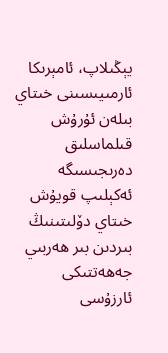يېڭىلاپ، ئامېرىكا ئارمىيىسىنى خىتاي بىلەن ئۇرۇش قىلماسلىق دەرىجىسىگە ئەكېلىپ قويۇش خىتاي دۆلىتىنىڭ بىردىن بىر ھەربىي جەھەتتىكى ئارزۇسى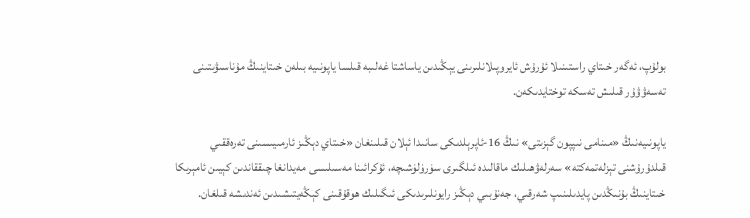بولۇپ، ئەگەر خىتاي راستىنىلا ئۇرۇش ئايروپىلانلىرىنى يېڭىدىن ياساشتا غەلىبە قىلسا ياپونىيە بىلەن خىتاينىڭ مۇناسىۋىتىنى تەسەۋۋۇر قىلىش تەسكە توختايدىكەن.

ياپونىيەنىڭ «مىنامى نىپپون گېزىتى» نىڭ 16-ئاپرېلدىكى سانىدا ئېلان قىلىنغان «خىتاي دېڭىز ئارمىيىسىنى تەرەققىي قىلدۇرۇشنى تېزلەتمەكتە» سەرلەۋھىلىك ماقالىدە ئىلگىرى سۈرۈلۈشىچە، ئۇكرائىنا مەسىلىسى مەيدانغا چىققاندىن كېيىن ئامېرىكا خىتاينىڭ بۇنىڭدىن پايدىلىنىپ شەرقىي، جەنۇبىي دېڭىز رايونلىرىدىكى ئىگىلىك ھوقۇقىنى كېڭەيتىشىدىن ئەندىشە قىلغان.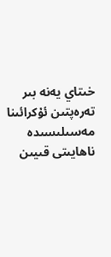خىتاي يەنە بىر تەرەپتىن ئۇكرائىنا مەسىلىسىدە ناھايىتى قىيىن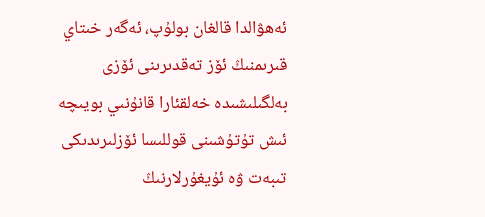ئەھۋالدا قالغان بولۇپ، ئەگەر خىتاي قىرىمنىڭ ئۆز تەقدىرىنى ئۆزى بەلگىلىشىدە خەلقئارا قانۇنىي بويىچە ئىش تۇتۇشىنى قوللىسا ئۆزلىرىدىكى تىبەت ۋە ئۇيغۇرلارنىڭ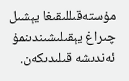مۇستەقىللىقىغا يېشىل چىراغ يېقىلىشىندىنمۇ ئەندىشە قىلىدىكەن.